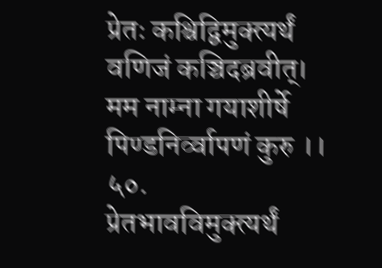प्रेतः कश्चिद्विमुक्त्यर्थं वणिजं कञ्चिदब्रवीत्। मम नाम्ना गयाशीर्षे पिण्डनिर्व्वापणं कुरु ।। ५०.
प्रेतभावविमुक्त्यर्थं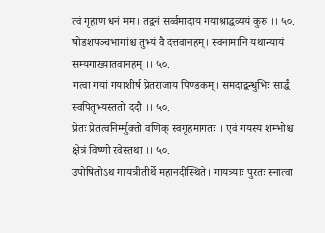त्वं गृहाण धनं मम। तद्वनं सर्व्वमादाय गयाश्राद्धव्ययं कुरु ।। ५०.
षोडशपञ्चभागांश्च तुभ्यं वै दत्तवानहम्। स्वनामानि यथान्यायं सम्यगाख्यातवानहम् ।। ५०.
गत्वा गयां गयाशीर्ष प्रेतराजाय पिण्डकम्। समदाद्बन्धुभिः सार्द्धं स्वपितृभ्यस्ततो ददौ ।। ५०.
प्रेतः प्रेतत्वनिर्म्मुक्तो वणिक् स्वगृहमागतः । एवं गयस्य शम्भोश्च क्षेत्रं विष्णो रवेस्तथा ।। ५०.
उपोषितोऽथ गायत्रीतीर्थे महानदीस्थिते। गायत्र्याः पुरतः स्नात्वा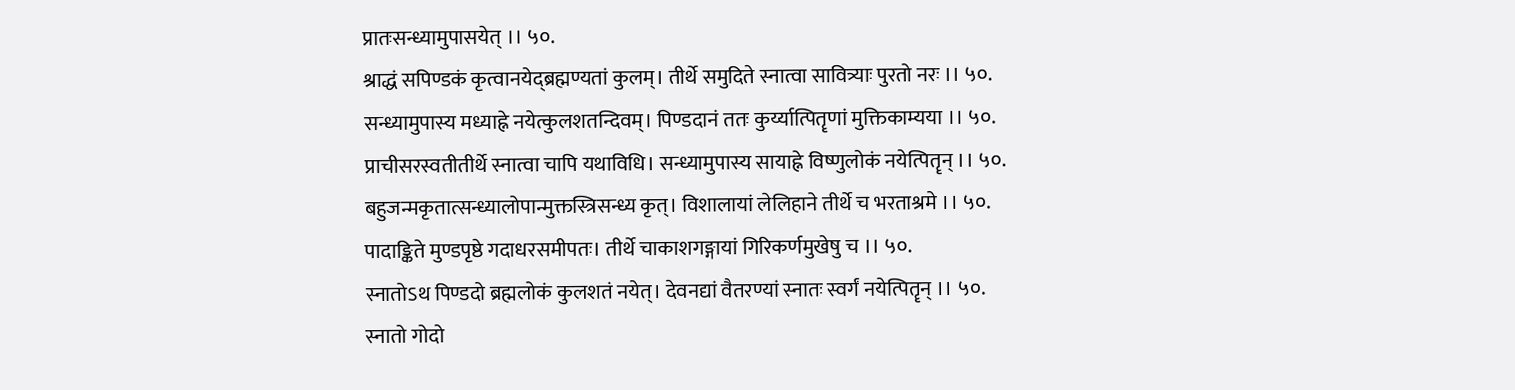प्रातःसन्ध्यामुपासयेत् ।। ५०.
श्राद्धं सपिण्डकं कृत्वानयेद्ब्रह्मण्यतां कुलम्। तीर्थे समुदिते स्नात्वा सावित्र्याः पुरतो नरः ।। ५०.
सन्ध्यामुपास्य मध्याह्ने नयेत्कुलशतन्दिवम्। पिण्डदानं ततः कुर्य्यात्पितॄणां मुक्तिकाम्यया ।। ५०.
प्राचीसरस्वतीतीर्थे स्नात्वा चापि यथाविधि। सन्ध्यामुपास्य सायाह्ने विष्णुलोकं नयेत्पितॄन् ।। ५०.
बहुजन्मकृतात्सन्ध्यालोपान्मुक्तस्त्रिसन्ध्य कृत्। विशालायां लेलिहाने तीर्थे च भरताश्रमे ।। ५०.
पादाङ्किते मुण्डपृष्ठे गदाधरसमीपतः। तीर्थे चाकाशगङ्गायां गिरिकर्णमुखेषु च ।। ५०.
स्नातोऽथ पिण्डदो ब्रह्मलोकं कुलशतं नयेत्। देवनद्यां वैतरण्यां स्नातः स्वर्गं नयेत्पितॄन् ।। ५०.
स्नातो गोदो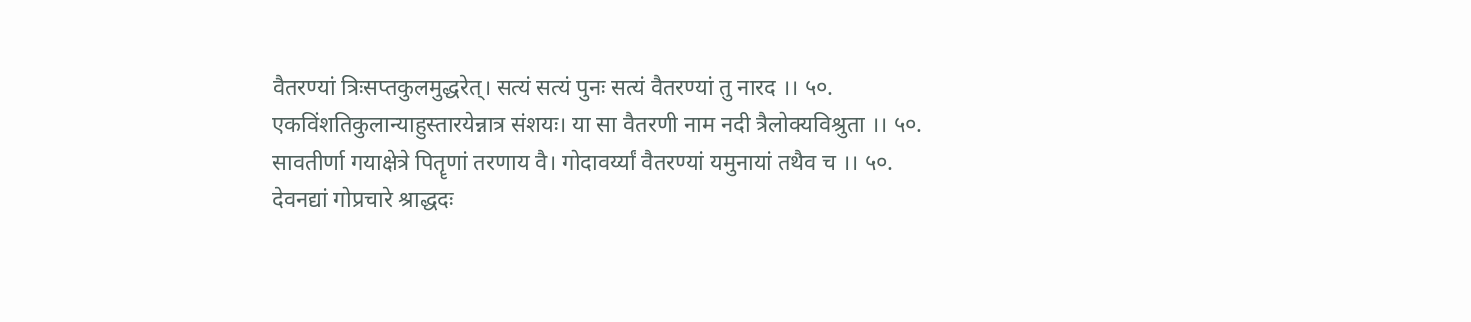वैतरण्यां त्रिःसप्तकुलमुद्धरेत्। सत्यं सत्यं पुनः सत्यं वैतरण्यां तु नारद ।। ५०.
एकविंशतिकुलान्याहुस्तारयेन्नात्र संशयः। या सा वैतरणी नाम नदी त्रैलोक्यविश्रुता ।। ५०.
सावतीर्णा गयाक्षेत्रे पितॄणां तरणाय वै। गोदावर्य्यां वैतरण्यां यमुनायां तथैव च ।। ५०.
देवनद्यां गोप्रचारे श्राद्धदः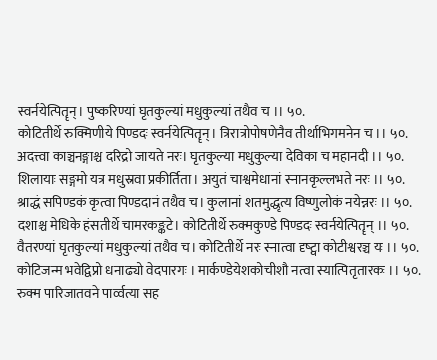स्वर्नयेत्पितॄन्। पुष्करिण्यां घृतकुल्यां मधुकुल्यां तथैव च ।। ५०.
कोटितीर्थे रुक्मिणीये पिण्डदः स्वर्नयेत्पितॄन्। त्रिरात्रोपोषणेनैव तीर्थाभिगमनेन च ।। ५०.
अदत्त्वा काञ्चनङ्गाश्च दरिद्रो जायते नरः। घृतकुल्या मधुकुल्या देविका च महानदी ।। ५०.
शिलायाः सङ्गमो यत्र मधुस्रवा प्रकीर्तिता। अयुतं चाश्वमेधानां स्नानकृल्लभते नरः ।। ५०.
श्राद्धं सपिण्डकं कृत्वा पिण्डदानं तथैव च। कुलानां शतमुद्धृत्य विष्णुलोकं नयेन्नरः ।। ५०.
दशाश्च मेधिके हंसतीर्थे चामरकङ्कटे। कोटितीर्थे रुक्मकुण्डे पिण्डदः स्वर्नयेत्पितॄन् ।। ५०.
वैतरण्यां घृतकुल्यां मधुकुल्यां तथैव च। कोटितीर्थे नरः स्नात्वा दृष्ट्वा कोटीश्वरञ्च यः ।। ५०.
कोटिजन्म भवेद्विप्रो धनाढ्यो वेदपारगः । मार्कण्डेयेशकोचीशौ नत्वा स्यात्पितृतारकः ।। ५०.
रुक्म पारिजातवने पार्व्वत्या सह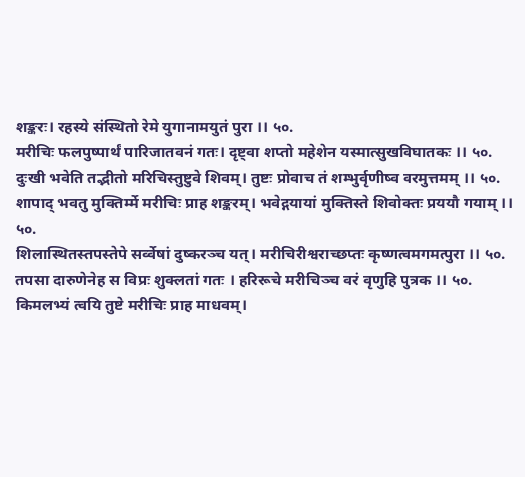शङ्करः। रहस्ये संस्थितो रेमे युगानामयुतं पुरा ।। ५०.
मरीचिः फलपुष्पार्थं पारिजातवनं गतः। दृष्ट्वा शप्तो महेशेन यस्मात्सुखविघातकः ।। ५०.
दुःखी भवेति तद्भीतो मरिचिस्तुष्टुवे शिवम्। तुष्टः प्रोवाच तं शम्भुर्वृणीष्व वरमुत्तमम् ।। ५०.
शापाद् भवतु मुक्तिर्म्मे मरीचिः प्राह शङ्करम्। भवेद्गयायां मुक्तिस्ते शिवोक्तः प्रययौ गयाम् ।। ५०.
शिलास्थितस्तपस्तेपे सर्व्वेषां दुष्करञ्च यत्। मरीचिरीश्वराच्छप्तः कृष्णत्वमगमत्पुरा ।। ५०.
तपसा दारुणेनेह स विप्रः शुक्लतां गतः । हरिरूचे मरीचिञ्च वरं वृणुहि पुत्रक ।। ५०.
किमलभ्यं त्वयि तुष्टे मरीचिः प्राह माधवम्।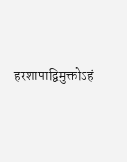हरशापाद्विमुक्तोऽहं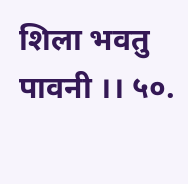शिला भवतु पावनी ।। ५०.